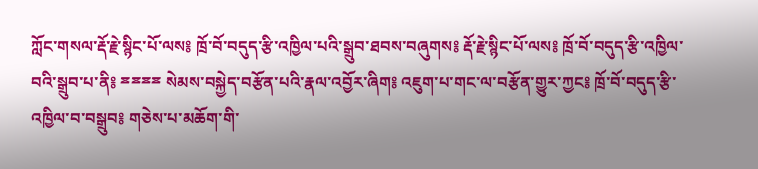ཀློང་གསལ་རྡོ་རྗེ་སྙིང་པོ་ལས༔ ཁྲོ་བོ་བདུད་རྩི་འཁྱིལ་པའི་སྒྲུབ་ཐབས་བཞུགས༔ རྡོ་རྗེ་སྙིང་པོ་ལས༔ ཁྲོ་བོ་བདུད་རྩི་འཁྱིལ་བའི་སྒྲུབ་པ་ནི༔ ྈྈྈྈ སེམས་བསྐྱེད་བརྩོན་པའི་རྣལ་འབྱོར་ཞིག༔ འཇུག་པ་གང་ལ་བརྩོན་གྱུར་ཀྱང༔ ཁྲོ་བོ་བདུད་རྩི་འཁྱིལ་བ་བསྒྲུབ༔ གཅེས་པ་མཆོག་གི་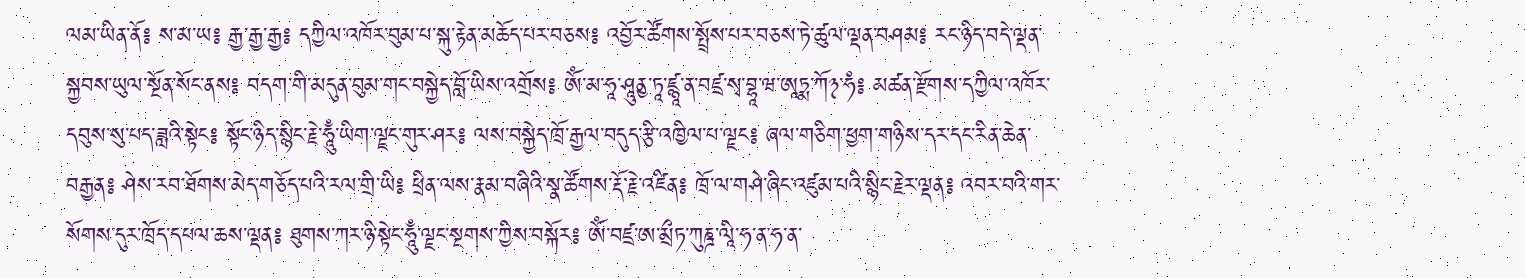ལམ་ཡིན་ནོ༔ ས་མ་ཡ༔ རྒྱ་རྒྱ་རྒྱ༔ དཀྱིལ་འཁོར་བུམ་པ་སྐུ་རྟེན་མཆོད་པར་བཅས༔ འབྱོར་ཚོགས་སྤྲོས་པར་བཅས་ཏེ་ཚུལ་ལྡན་བཤམ༔ རང་ཉིད་བདེ་ལྡན་སྐྱབས་ཡུལ་སྔོན་སོང་ནས༔ བདག་གི་མདུན་བུམ་གང་བསྐྱེད་བློ་ཡིས་འགྲོས༔ ཨོཾ་མ་ཧཱ་ཤཱུནྱ་ཏཱ་ཛྙཱ་ན་བཛྲ་སྭ་བྷཱ་ཝ་ཨཱཏྨ་ཀོ྅་ཧཾ༔ མཚན་རྫོགས་དཀྱིལ་འཁོར་དབུས་སུ་པད་ཟླའི་སྟེང༔ སྟོང་ཉིད་སྙིང་རྗེ་ཧཱུྃ་ཡིག་ལྗང་གུར་ཤར༔ ལས་བསྐྱེད་ཁྲོ་རྒྱལ་བདུད་རྩི་འཁྱིལ་པ་ལྗང༔ ཞལ་གཅིག་ཕྱག་གཉིས་དར་དང་རིན་ཆེན་བརྒྱན༔ ཤེས་རབ་ཐོགས་མེད་གཅོད་པའི་རལ་གྲི་ཡི༔ ཕྲིན་ལས་རྣམ་བཞིའི་སྣ་ཚོགས་རྡོ་རྗེ་འཛིན༔ ཁྲོ་ལ་གཤེ་ཞིང་འཛུམ་པའི་སྙིང་རྗེར་ལྡན༔ འབར་བའི་གར་སོགས་དུར་ཁྲོད་དཔལ་ཆས་ལྡན༔ ཐུགས་ཀར་ཉི་སྟེང་ཧཱུྃ་ལྗང་སྔགས་ཀྱིས་བསྐོར༔ ཨོཾ་བཛྲ་ཨ་མྲྀཏ་ཀུཎྜ་ལཱི་ཧ་ན་ཧ་ན་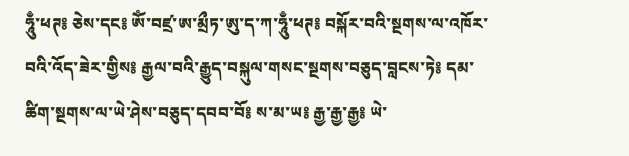ཧཱུྃ་ཕཊ༔ ཅེས་དང༔ ཨོཾ་བཛྲ་ཨ་མྲྀཏ་ཨུ་ད་ཀ་ཧཱུྃ་ཕཊ༔ བསྐོར་བའི་སྔགས་ལ་འཁོར་བའི་འོད་ཟེར་གྱིས༔ རྒྱལ་བའི་རྒྱུད་བསྐུལ་གསང་སྔགས་བཅུད་བླངས་ཏེ༔ དམ་ཚིག་སྔགས་ལ་ཡེ་ཤེས་བཅུད་དབབ་བོ༔ ས་མ་ཡ༔ རྒྱ་རྒྱ་རྒྱ༔ ཡེ་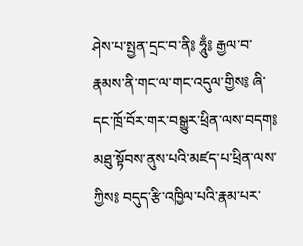ཤེས་པ་སྤྱན་དྲང་བ་ནི༔ ཧཱུྃ༔ རྒྱལ་བ་རྣམས་ནི་གང་ལ་གང་འདུལ་གྱིས༔ ཞི་དང་ཁྲོ་བོར་གར་བསྒྱུར་ཕྲིན་ལས་བདག༔ མཐུ་སྟོབས་ནུས་པའི་མཛད་པ་ཕྲིན་ལས་ཀྱིས༔ བདུད་རྩི་འཁྱིལ་པའི་རྣམ་པར་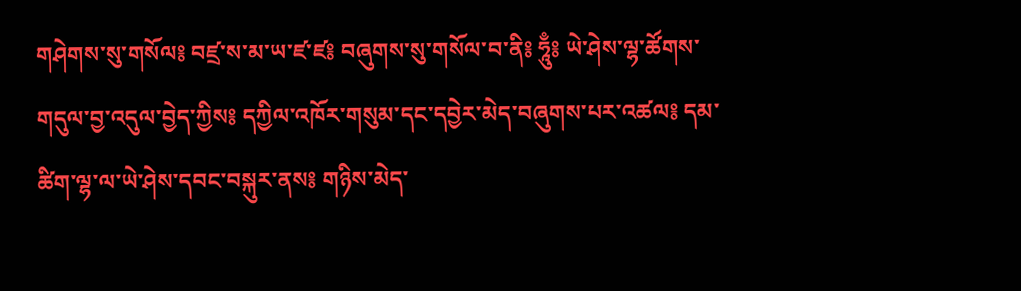གཤེགས་སུ་གསོལ༔ བཛྲ་ས་མ་ཡ་ཛ་ཛ༔ བཞུགས་སུ་གསོལ་བ་ནི༔ ཧཱུྃ༔ ཡེ་ཤེས་ལྷ་ཚོགས་གདུལ་བྱ་འདུལ་བྱེད་ཀྱིས༔ དཀྱིལ་འཁོར་གསུམ་དང་དབྱེར་མེད་བཞུགས་པར་འཚལ༔ དམ་ཚིག་ལྷ་ལ་ཡེ་ཤེས་དབང་བསྐུར་ནས༔ གཉིས་མེད་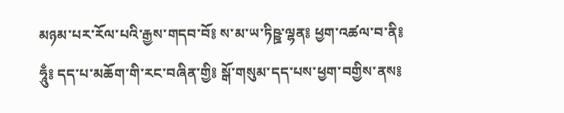མཉམ་པར་རོལ་པའི་རྒྱས་གདབ་བོ༔ ས་མ་ཡ་ཏིཥྛ་ལྷན༔ ཕྱག་འཚལ་བ་ནི༔ ཧཱུྃ༔ དད་པ་མཆོག་གི་རང་བཞིན་གྱི༔ སྒོ་གསུམ་དད་པས་ཕྱག་བགྱིས་ནས༔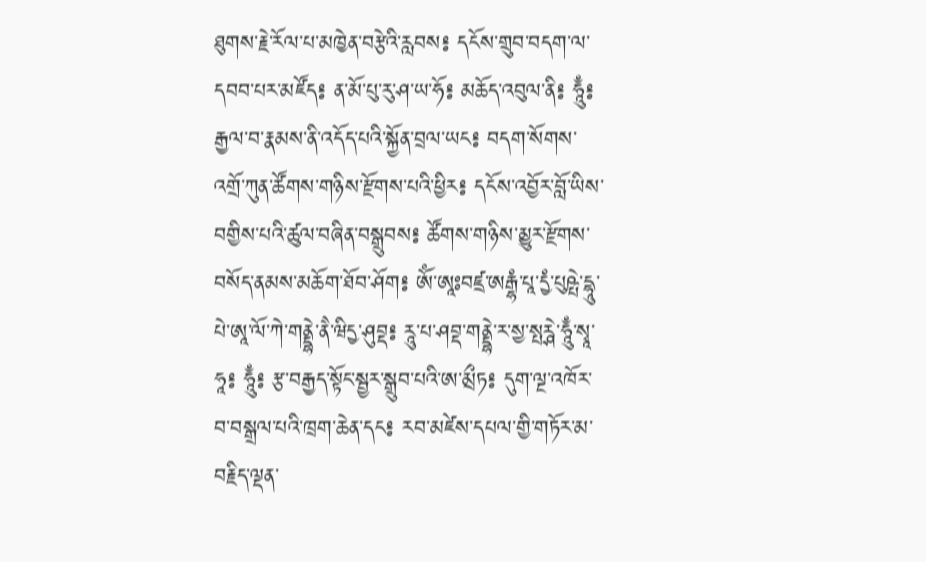ཐུགས་རྗེ་རོལ་པ་མཁྱེན་བརྩེའི་རླབས༔ དངོས་གྲུབ་བདག་ལ་དབབ་པར་མཛོད༔ ན་མོ་པུ་རུ་ཤ་ཡ་ཧོ༔ མཆོད་འབུལ་ནི༔ ཧཱུྃ༔ རྒྱལ་བ་རྣམས་ནི་འདོད་པའི་སྐྱོན་བྲལ་ཡང༔ བདག་སོགས་འགྲོ་ཀུན་ཚོགས་གཉིས་རྫོགས་པའི་ཕྱིར༔ དངོས་འབྱོར་བློ་ཡིས་བགྱིས་པའི་ཚུལ་བཞིན་བསྒྲུབས༔ ཚོགས་གཉིས་མྱུར་རྫོགས་བསོད་ནམས་མཆོག་ཐོབ་ཤོག༔ ཨོཾ་ཨཱཿབཛྲ་ཨརྒྷཾ་པཱ་དྱཾ་པུཥྤེ་དྷཱུ་པེ་ཨཱ་ལོ་ཀེ་གནྡྷེ་ནཻ་ཝིདྱ་ཤུབྡ༔ རཱུ་པ་ཤབྡ་གནྡྷེ་ར་སྱ་སྤརྴེ་ཧཱུྃ་སྭཱ་ཧཱ༔ ཧཱུྃ༔ རྩ་བརྒྱད་སྟོང་སྦྱར་སྒྲུབ་པའི་ཨ་མྲྀཏ༔ དུག་ལྔ་འཁོར་བ་བསྒྲལ་པའི་ཁྲག་ཆེན་དང༔ རབ་མཛེས་དཔལ་གྱི་གཏོར་མ་བརྗིད་ལྡན་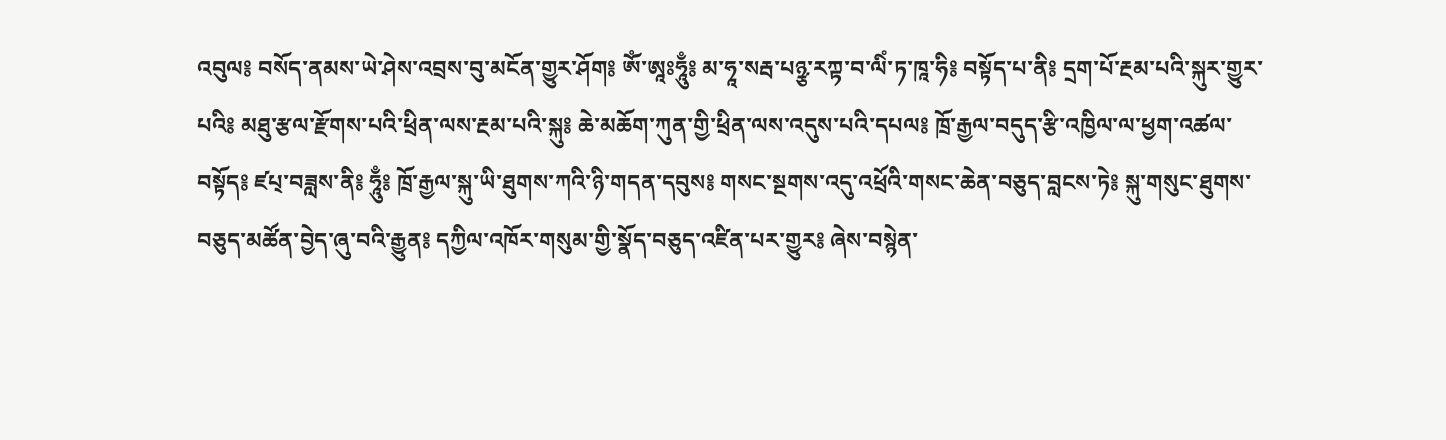འབུལ༔ བསོད་ནམས་ཡེ་ཤེས་འབྲས་བུ་མངོན་གྱུར་ཤོག༔ ཨོཾ་ཨཱཿཧཱུྃ༔ མ་ཧཱ་སརྦ་པཉྩ་རཀྟ་བ་ལིཾ་ཏ་ཁཱ་ཧི༔ བསྟོད་པ་ནི༔ དྲག་པོ་རྔམ་པའི་སྐུར་གྱུར་པའི༔ མཐུ་རྩལ་རྫོགས་པའི་ཕྲིན་ལས་རྔམ་པའི་སྐུ༔ ཆེ་མཆོག་ཀུན་གྱི་ཕྲིན་ལས་འདུས་པའི་དཔལ༔ ཁྲོ་རྒྱལ་བདུད་རྩི་འཁྱིལ་ལ་ཕྱག་འཚལ་བསྟོད༔ ཛཔ྄་བཟླས་ནི༔ ཧཱུྃ༔ ཁྲོ་རྒྱལ་སྐུ་ཡི་ཐུགས་ཀའི་ཉི་གདན་དབུས༔ གསང་སྔགས་འདུ་འཕྲོའི་གསང་ཆེན་བཅུད་བླངས་ཏེ༔ སྐུ་གསུང་ཐུགས་བཅུད་མཚོན་བྱེད་ཞུ་བའི་རྒྱུན༔ དཀྱིལ་འཁོར་གསུམ་གྱི་སྣོད་བཅུད་འཛིན་པར་གྱུར༔ ཞེས་བསྙེན་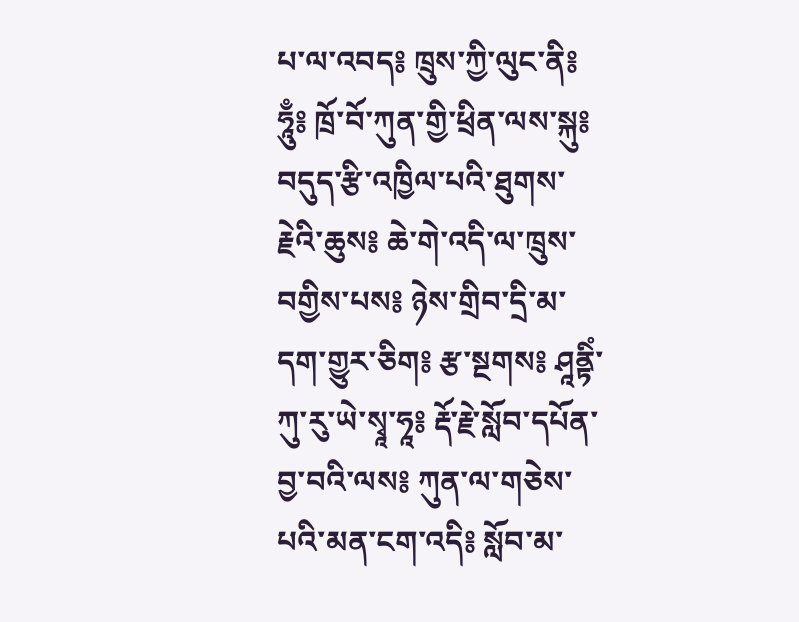པ་ལ་འབད༔ ཁྲུས་ཀྱི་ལུང་ནི༔ ཧཱུྃ༔ ཁྲོ་བོ་ཀུན་གྱི་ཕྲིན་ལས་སྐུ༔ བདུད་རྩི་འཁྱིལ་པའི་ཐུགས་རྗེའི་ཆུས༔ ཆེ་གེ་འདི་ལ་ཁྲུས་བགྱིས་པས༔ ཉེས་གྲིབ་དྲི་མ་དག་གྱུར་ཅིག༔ རྩ་སྔགས༔ ཤཱནྟིཾ་ཀུ་རུ་ཡེ་སྭཱ་ཧཱ༔ རྡོ་རྗེ་སློབ་དཔོན་བྱ་བའི་ལས༔ ཀུན་ལ་གཅེས་པའི་མན་ངག་འདི༔ སློབ་མ་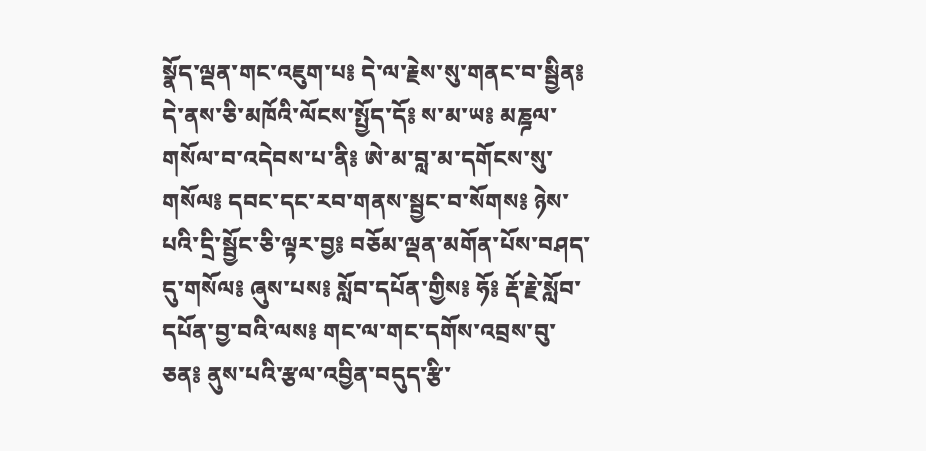སྣོད་ལྡན་གང་འཇུག་པ༔ དེ་ལ་རྗེས་སུ་གནང་བ་སྦྱིན༔ དེ་ནས་ཅི་མཁོའི་ལོངས་སྤྱོད་དོ༔ ས་མ་ཡ༔ མཎྜལ་གསོལ་བ་འདེབས་པ་ནི༔ ཨེ་མ་བླ་མ་དགོངས་སུ་གསོལ༔ དབང་དང་རབ་གནས་སྦྱང་བ་སོགས༔ ཉེས་པའི་དྲི་སྦྱོང་ཅི་ལྟར་བྱ༔ བཅོམ་ལྡན་མགོན་པོས་བཤད་དུ་གསོལ༔ ཞུས་པས༔ སློབ་དཔོན་གྱིས༔ ཧོ༔ རྡོ་རྗེ་སློབ་དཔོན་བྱ་བའི་ལས༔ གང་ལ་གང་དགོས་འབྲས་བུ་ཅན༔ ནུས་པའི་རྩལ་འབྱིན་བདུད་རྩི་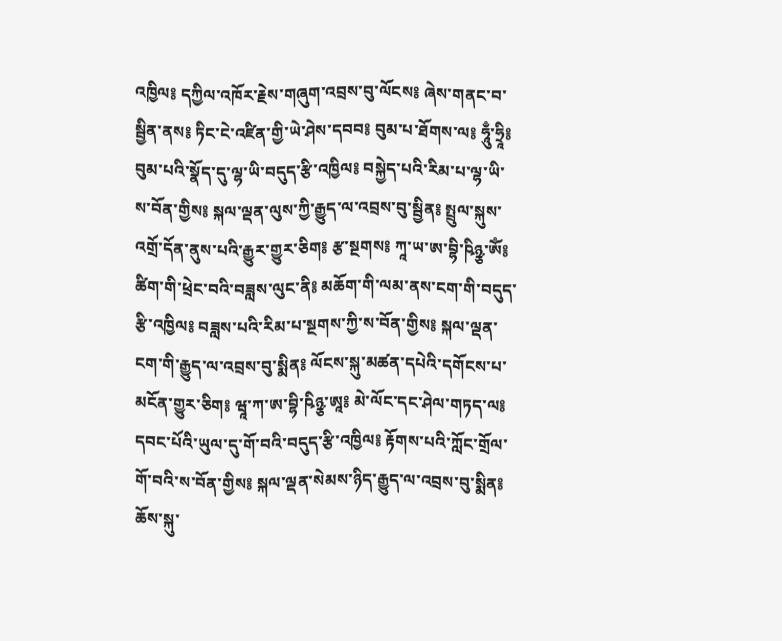འཁྱིལ༔ དཀྱིལ་འཁོར་རྗེས་གཞུག་འབྲས་བུ་ལོངས༔ ཞེས་གནང་བ་སྦྱིན་ནས༔ ཏིང་ངེ་འཛིན་གྱི་ཡེ་ཤེས་དབབ༔ བུམ་པ་ཐོགས་ལ༔ ཧཱུྃ་ཧྲཱི༔ བུམ་པའི་སྣོད་དུ་ལྷ་ཡི་བདུད་རྩི་འཁྱིལ༔ བསྐྱེད་པའི་རིམ་པ་ལྷ་ཡི་ས་བོན་གྱིས༔ སྐལ་ལྡན་ལུས་ཀྱི་རྒྱུད་ལ་འབྲས་བུ་སྦྱིན༔ སྤྲུལ་སྐུས་འགྲོ་དོན་ནུས་པའི་རྒྱུར་གྱུར་ཅིག༔ རྩ་སྔགས༔ ཀཱ་ཡ་ཨ་བྷི་ཥིཉྩ་ཨོཾ༔ ཚིག་གི་ཕྲེང་བའི་བཟླས་ལུང་ནི༔ མཆོག་གི་ལམ་ནས་ངག་གི་བདུད་རྩི་འཁྱིལ༔ བཟླས་པའི་རིམ་པ་སྔགས་ཀྱི་ས་བོན་གྱིས༔ སྐལ་ལྡན་ངག་གི་རྒྱུད་ལ་འབྲས་བུ་སྨིན༔ ལོངས་སྐུ་མཚན་དཔེའི་དགོངས་པ་མངོན་གྱུར་ཅིག༔ ཝཱ་ཀ་ཨ་བྷི་ཥིཉྩ་ཨཱ༔ མེ་ལོང་དང་ཤེལ་གཏད་ལ༔ དབང་པོའི་ཡུལ་དུ་གོ་བའི་བདུད་རྩི་འཁྱིལ༔ རྟོགས་པའི་ཀློང་གྲོལ་གོ་བའི་ས་བོན་གྱིས༔ སྐལ་ལྡན་སེམས་ཉིད་རྒྱུད་ལ་འབྲས་བུ་སྨིན༔ ཆོས་སྐུ་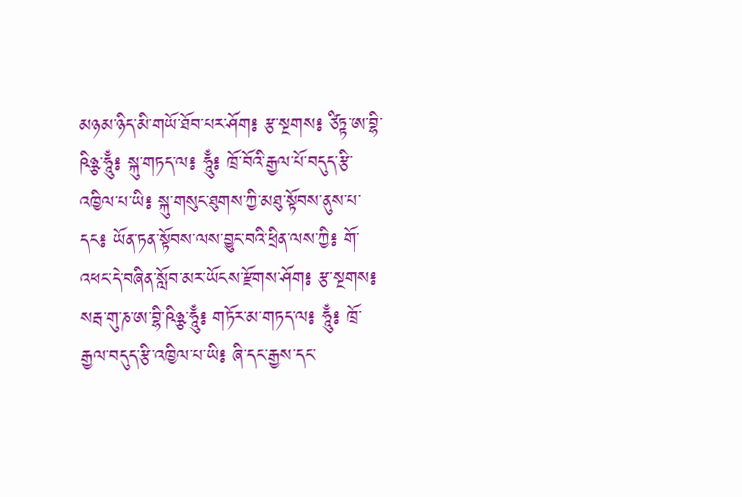མཉམ་ཉིད་མི་གཡོ་ཐོབ་པར་ཤོག༔ རྩ་སྔགས༔ ཙིཏྟ་ཨ་བྷི་ཥིཉྩ་ཧཱུྃ༔ སྐུ་གཏད་ལ༔ ཧཱུྃ༔ ཁྲོ་བོའི་རྒྱལ་པོ་བདུད་རྩི་འཁྱིལ་པ་ཡི༔ སྐུ་གསུང་ཐུགས་ཀྱི་མཐུ་སྟོབས་ནུས་པ་དང༔ ཡོན་ཏན་སྟོབས་ལས་བྱུང་བའི་ཕྲིན་ལས་ཀྱི༔ གོ་འཕང་དེ་བཞིན་སློབ་མར་ཡོངས་རྫོགས་ཤོག༔ རྩ་སྔགས༔ སརྦ་གུ་ཎ་ཨ་བྷི་ཥིཉྩ་ཧཱུྃ༔ གཏོར་མ་གཏད་ལ༔ ཧཱུྃ༔ ཁྲོ་རྒྱལ་བདུད་རྩི་འཁྱིལ་པ་ཡི༔ ཞི་དང་རྒྱས་དང་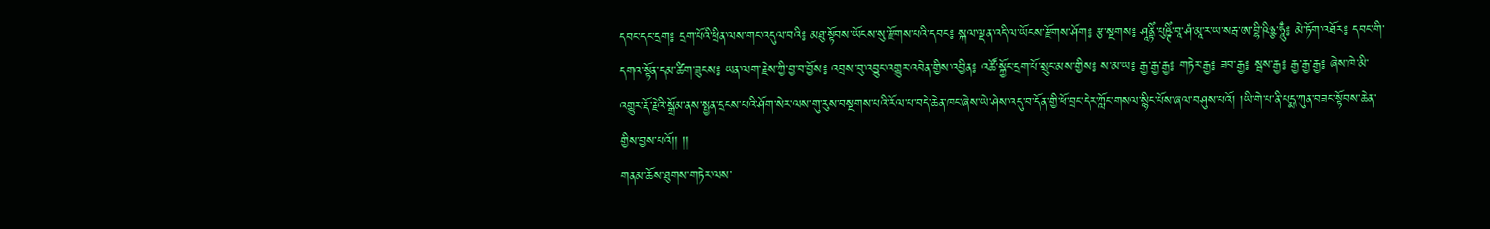དབང་དང་དྲག༔ དྲག་པོའི་ཕྲིན་ལས་གང་འདུལ་བའི༔ མཐུ་སྟོབས་ཡོངས་སུ་རྫོགས་པའི་དབང༔ སྐལ་ལྡན་འདི་ལ་ཡོངས་རྫོགས་ཤོག༔ རྩ་སྔགས༔ ཤཱནྟིཾ་པུཥྚིཾ་བཱ་ཤཾ་མཱ་ར་ཡ་སརྦ་ཨ་བྷི་ཥིཉྩ་ཧཱུྃ༔ མེ་ཏོག་འཐོར༔ དབང་གི་དགའ་སྟོན་དམ་ཚིག་ཟུངས༔ ཡན་ལག་རྗེས་ཀྱི་བྱ་བ་བྱོས༔ འབྲས་བུ་འབྱུང་འགྱུར་འབེན་གྱིས་འབྱིན༔ འཚོ་སྐྱོང་དྲག་པོ་སྲུང་མས་གྱིས༔ ས་མ་ཡ༔ རྒྱ་རྒྱ་རྒྱ༔ གཏེར་རྒྱ༔ ཟབ་རྒྱ༔ སྦས་རྒྱ༔ རྒྱ་རྒྱ་རྒྱ༔ ཞེས་ཁེ་མི་འགྱུར་རྡོ་རྗེའི་སྒྲོམ་ནས་སྤྱན་དྲངས་པའི་ཤོག་སེར་ལས་གུ་རུས་བསྔགས་པའི་རོལ་པ་བདེ་ཆེན་ཁང་ཞེས་ཡེ་ཤེས་འདུ་བ་དོན་གྱི་ཕོ་བྲང་དེར་ཀློང་གསལ་སྙིང་པོས་ཞལ་བཤུས་པའོ། །ཡི་གེ་པ་ནི་པདྨ་ཀུན་བཟང་སྟོབས་ཆེན་གྱིས་བྱས་པའོ།། །།
གནམ་ཆོས་ཐུགས་གཏེར་ལས་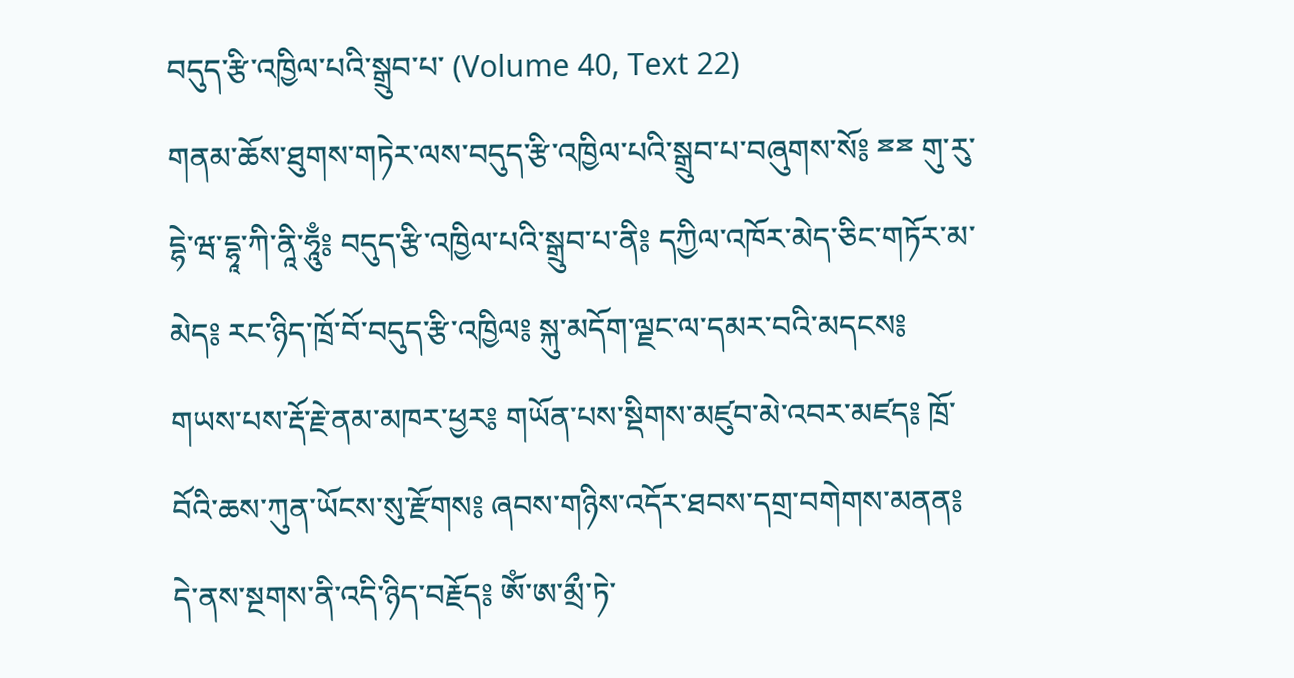བདུད་རྩི་འཁྱིལ་པའི་སྒྲུབ་པ་ (Volume 40, Text 22)
གནམ་ཆོས་ཐུགས་གཏེར་ལས་བདུད་རྩི་འཁྱིལ་པའི་སྒྲུབ་པ་བཞུགས་སོ༔ ྈྈ གུ་རུ་དྷེ་ཝ་དྷཱ་ཀི་ནཱི་ཧཱུྃ༔ བདུད་རྩི་འཁྱིལ་པའི་སྒྲུབ་པ་ནི༔ དཀྱིལ་འཁོར་མེད་ཅིང་གཏོར་མ་མེད༔ རང་ཉིད་ཁྲོ་བོ་བདུད་རྩི་འཁྱིལ༔ སྐུ་མདོག་ལྗང་ལ་དམར་བའི་མདངས༔ གཡས་པས་རྡོ་རྗེ་ནམ་མཁར་ཕྱར༔ གཡོན་པས་སྡིགས་མཛུབ་མེ་འབར་མཛད༔ ཁྲོ་བོའི་ཆས་ཀུན་ཡོངས་སུ་རྫོགས༔ ཞབས་གཉིས་འདོར་ཐབས་དགྲ་བགེགས་མནན༔ དེ་ནས་སྔགས་ནི་འདི་ཉིད་བརྗོད༔ ཨོཾ་ཨ་མྲྀ་ཏེ་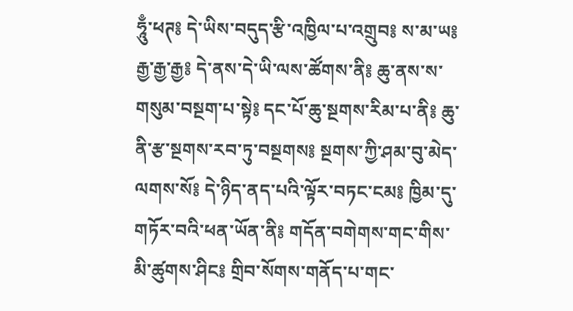ཧཱུྃ་ཕཊ༔ དེ་ཡིས་བདུད་རྩི་འཁྱིལ་པ་འགྲུབ༔ ས་མ་ཡ༔ རྒྱ་རྒྱ་རྒྱ༔ དེ་ནས་དེ་ཡི་ལས་ཚོགས་ནི༔ ཆུ་ནས་ས་གསུམ་བསྔག་པ་སྟེ༔ དང་པོ་ཆུ་སྔགས་རིམ་པ་ནི༔ ཆུ་ནི་རྩ་སྔགས་རབ་ཏུ་བསྔགས༔ སྔགས་ཀྱི་ཤམ་བུ་མེད་ལགས་སོ༔ དེ་ཉིད་ནད་པའི་ལྟོར་བཏང་ངམ༔ ཁྱིམ་དུ་གཏོར་བའི་ཕན་ཡོན་ནི༔ གདོན་བགེགས་གང་གིས་མི་ཚུགས་ཤིང༔ གྲིབ་སོགས་གནོད་པ་གང་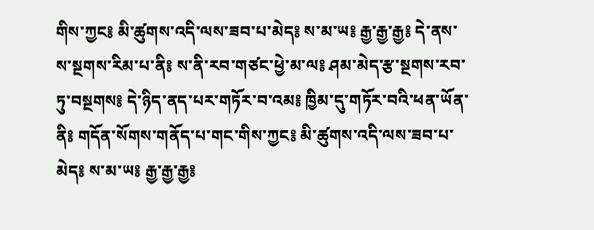གིས་ཀྱང༔ མི་ཚུགས་འདི་ལས་ཟབ་པ་མེད༔ ས་མ་ཡ༔ རྒྱ་རྒྱ་རྒྱ༔ དེ་ནས་ས་སྔགས་རིམ་པ་ནི༔ ས་ནི་རབ་གཙང་ཕྱེ་མ་ལ༔ ཤམ་མེད་རྩ་སྔགས་རབ་ཏུ་བསྔགས༔ དེ་ཉིད་ནད་པར་གཏོར་བ་འམ༔ ཁྱིམ་དུ་གཏོར་བའི་ཕན་ཡོན་ནི༔ གདོན་སོགས་གནོད་པ་གང་གིས་ཀྱང༔ མི་ཚུགས་འདི་ལས་ཟབ་པ་མེད༔ ས་མ་ཡ༔ རྒྱ་རྒྱ་རྒྱ༔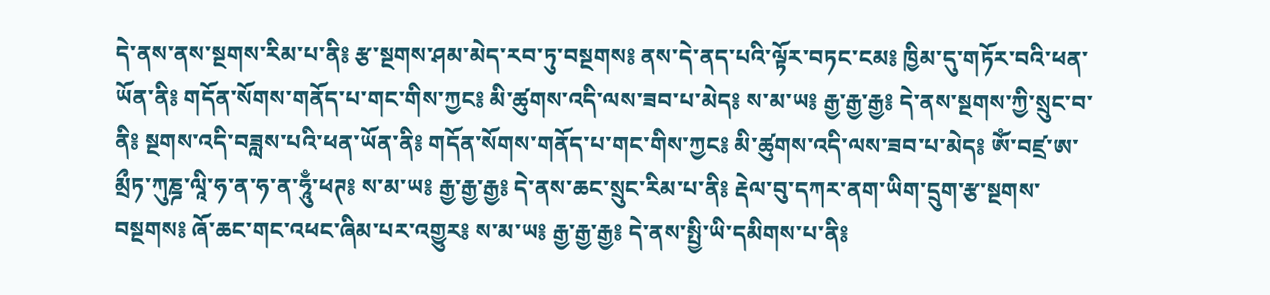དེ་ནས་ནས་སྔགས་རིམ་པ་ནི༔ རྩ་སྔགས་ཤམ་མེད་རབ་ཏུ་བསྔགས༔ ནས་དེ་ནད་པའི་ལྟོར་བཏང་ངམ༔ ཁྱིམ་དུ་གཏོར་བའི་ཕན་ཡོན་ནི༔ གདོན་སོགས་གནོད་པ་གང་གིས་ཀྱང༔ མི་ཚུགས་འདི་ལས་ཟབ་པ་མེད༔ ས་མ་ཡ༔ རྒྱ་རྒྱ་རྒྱ༔ དེ་ནས་སྔགས་ཀྱི་སྲུང་བ་ནི༔ སྔགས་འདི་བཟླས་པའི་ཕན་ཡོན་ནི༔ གདོན་སོགས་གནོད་པ་གང་གིས་ཀྱང༔ མི་ཚུགས་འདི་ལས་ཟབ་པ་མེད༔ ཨོཾ་བཛྲ་ཨ་མྲྀཏ་ཀུཎྜ་ལཱི་ཧ་ན་ཧ་ན་ཧཱུྃ་ཕཊ༔ ས་མ་ཡ༔ རྒྱ་རྒྱ་རྒྱ༔ དེ་ནས་ཆང་སྲུང་རིམ་པ་ནི༔ རྡེལ་བུ་དཀར་ནག་ཡིག་དྲུག་རྩ་སྔགས་བསྔགས༔ ཞོ་ཆང་གང་འཕང་ཞིམ་པར་འགྱུར༔ ས་མ་ཡ༔ རྒྱ་རྒྱ་རྒྱ༔ དེ་ནས་སྤྱི་ཡི་དམིགས་པ་ནི༔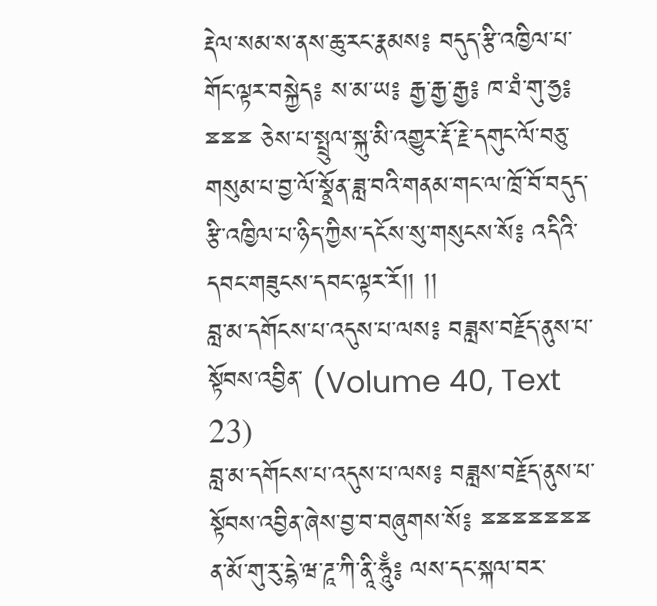རྡེལ་སམ་ས་ནས་ཆུ་རང་རྣམས༔ བདུད་རྩི་འཁྱིལ་པ་གོང་ལྟར་བསྐྱེད༔ ས་མ་ཡ༔ རྒྱ་རྒྱ་རྒྱ༔ ཁ་ཐཾ་གུ་ཧྱ༔ ྈྈྈ ཅེས་པ་སྤྲུལ་སྐུ་མི་འགྱུར་རྡོ་རྗེ་དགུང་ལོ་བཅུ་གསུམ་པ་བྱ་ལོ་སྣྲོན་ཟླ་བའི་གནམ་གང་ལ་ཁྲོ་བོ་བདུད་རྩི་འཁྱིལ་པ་ཉིད་ཀྱིས་དངོས་སུ་གསུངས་སོ༔ འདིའི་དབང་གཟུངས་དབང་ལྟར་རོ།། །།
བླ་མ་དགོངས་པ་འདུས་པ་ལས༔ བཟླས་བརྗོད་ནུས་པ་སྟོབས་འབྱིན་ (Volume 40, Text 23)
བླ་མ་དགོངས་པ་འདུས་པ་ལས༔ བཟླས་བརྗོད་ནུས་པ་སྟོབས་འབྱིན་ཞེས་བྱ་བ་བཞུགས་སོ༔ ྈྈྈྈྈྈྈ ན་མོ་གུ་རུ་དྷེ་ཝ་ཌཱ་ཀི་ནཱི་ཧཱུྃ༔ ལས་དང་སྐལ་བར་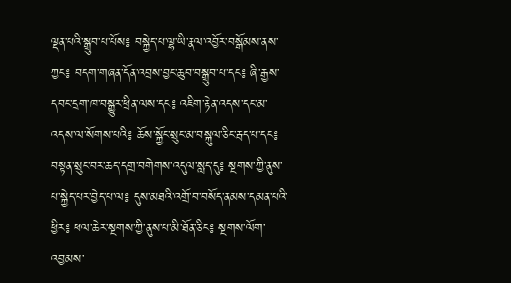ལྡན་པའི་སྒྲུབ་པ་པོས༔ བསྐྱེད་པ་ལྷ་ཡི་རྣལ་འབྱོར་བསྒོམས་ནས་ཀྱང༔ བདག་གཞན་དོན་འབྲས་བྱང་ཆུབ་བསྒྲུབ་པ་དང༔ ཞི་རྒྱས་དབང་དྲག་ཁ་བསྒྱུར་ཕྲིན་ལས་དང༔ འཇིག་རྟེན་འདས་དང་མ་འདས་ལ་སོགས་པའི༔ ཆོས་སྐྱོང་སྲུང་མ་བསྐུལ་ཅིང་རྦད་པ་དང༔ བསྟན་སྲུང་བར་ཆད་དགྲ་བགེགས་འདུལ་སླད་དུ༔ སྔགས་ཀྱི་ནུས་པ་སྐྱེད་པར་བྱེད་པ་ལ༔ དུས་མཐའི་འགྲོ་བ་བསོད་ནམས་དམན་པའི་ཕྱིར༔ ཕལ་ཆེར་སྔགས་ཀྱི་ནུས་པ་མི་ཐོན་ཅིང༔ སྔགས་ལོག་འབྱམས་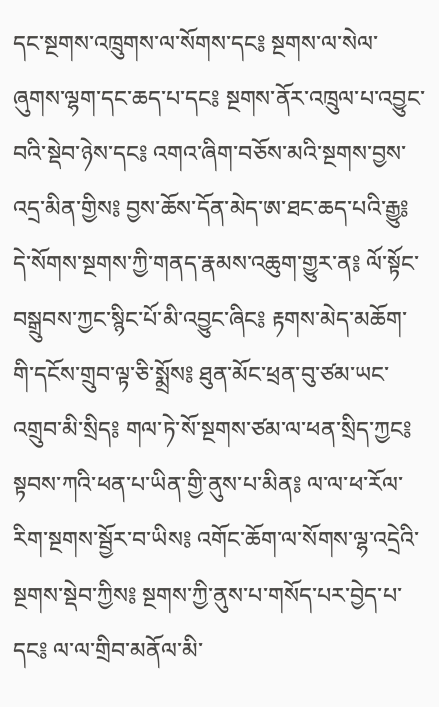དང་སྔགས་འཁྲུགས་ལ་སོགས་དང༔ སྔགས་ལ་སེལ་ཞུགས་ལྷག་དང་ཆད་པ་དང༔ སྔགས་ནོར་འཁྲུལ་པ་འབྱུང་བའི་སྡེབ་ཉེས་དང༔ འགའ་ཞིག་བཅོས་མའི་སྔགས་བྱས་འདྲ་མིན་གྱིས༔ བྱས་ཆོས་དོན་མེད་ཨ་ཐང་ཆད་པའི་རྒྱུ༔ དེ་སོགས་སྔགས་ཀྱི་གནད་རྣམས་འཆུག་གྱུར་ན༔ ལོ་སྟོང་བསྒྲུབས་ཀྱང་སྙིང་པོ་མི་འབྱུང་ཞིང༔ རྟགས་མེད་མཆོག་གི་དངོས་གྲུབ་ལྟ་ཅི་སྨྲོས༔ ཐུན་མོང་ཕྲན་བུ་ཙམ་ཡང་འགྲུབ་མི་སྲིད༔ གལ་ཏེ་སོ་སྔགས་ཙམ་ལ་ཕན་སྲིད་ཀྱང༔ སྟབས་ཀའི་ཕན་པ་ཡིན་གྱི་ནུས་པ་མིན༔ ལ་ལ་ཕ་རོལ་རིག་སྔགས་སྦྱོར་བ་ཡིས༔ འགོང་ཆོག་ལ་སོགས་ལྷ་འདྲེའི་སྔགས་སྡེབ་ཀྱིས༔ སྔགས་ཀྱི་ནུས་པ་གསོད་པར་བྱེད་པ་དང༔ ལ་ལ་གྲིབ་མནོལ་མི་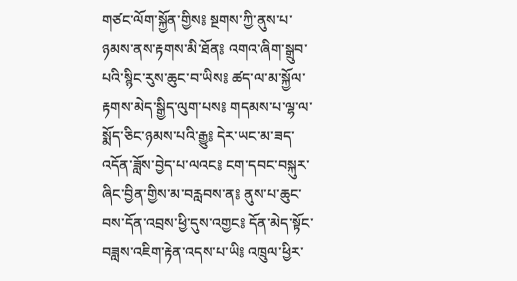གཙང་ལོག་སྐྱོན་གྱིས༔ སྔགས་ཀྱི་ནུས་པ་ཉམས་ནས་རྟགས་མི་ཐོན༔ འགའ་ཞིག་སྒྲུབ་པའི་སྙིང་རུས་ཆུང་བ་ཡིས༔ ཚད་ལ་མ་སྐྱོལ་རྟགས་མེད་སྒྱིད་ལུག་པས༔ གདམས་པ་ལྷ་ལ་སྨོད་ཅིང་ཉམས་པའི་རྒྱུ༔ དེར་ཡང་མ་ཟད་འདོན་ཟློས་བྱེད་པ་ལའང༔ ངག་དབང་བསྐུར་ཞིང་བྱིན་གྱིས་མ་བརླབས་ན༔ ནུས་པ་ཆུང་བས་དོན་འབྲས་ཕྱི་དུས་འགྱང༔ དོན་མེད་སྟོང་བཟླས་འཇིག་རྟེན་འདས་པ་ཡི༔ འཁྲུལ་ཕྱིར་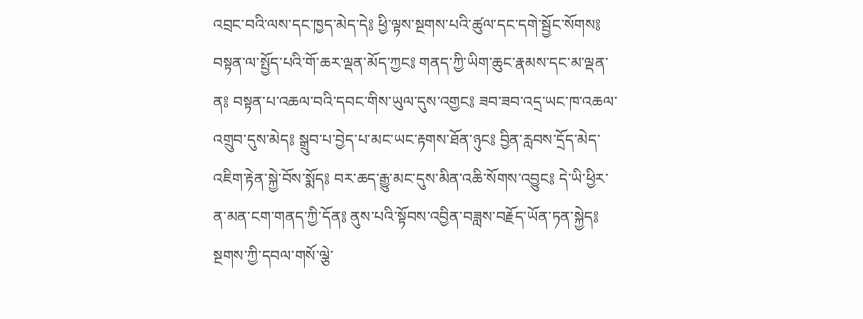འབྲང་བའི་ལས་དང་ཁྱད་མེད་དེ༔ ཕྱི་ལྟས་སྔགས་པའི་ཚུལ་དང་དགེ་སྦྱོང་སོགས༔ བསྟན་ལ་སྤྱོད་པའི་གོ་ཆར་ལྡན་མོད་ཀྱང༔ གནད་ཀྱི་ཡིག་ཆུང་རྣམས་དང་མ་ལྡན་ན༔ བསྟན་པ་འཆལ་བའི་དབང་གིས་ཡུལ་དུས་འགྱང༔ ཟབ་ཟབ་འདྲ་ཡང་ཁ་འཆལ་འགྲུབ་དུས་མེད༔ སྒྲུབ་པ་བྱེད་པ་མང་ཡང་རྟགས་ཐོན་ཉུང༔ བྱིན་རླབས་དྲོད་མེད་འཇིག་རྟེན་སྐྱེ་བོས་སྨོད༔ བར་ཆད་རྒྱུ་མང་དུས་མིན་འཆི་སོགས་འབྱུང༔ དེ་ཡི་ཕྱིར་ན་མན་ངག་གནད་ཀྱི་དོན༔ ནུས་པའི་སྟོབས་འབྱིན་བཟླས་བརྗོད་ཡོན་ཏན་སྐྱེད༔ སྔགས་ཀྱི་དབལ་གསོ་ལྕེ་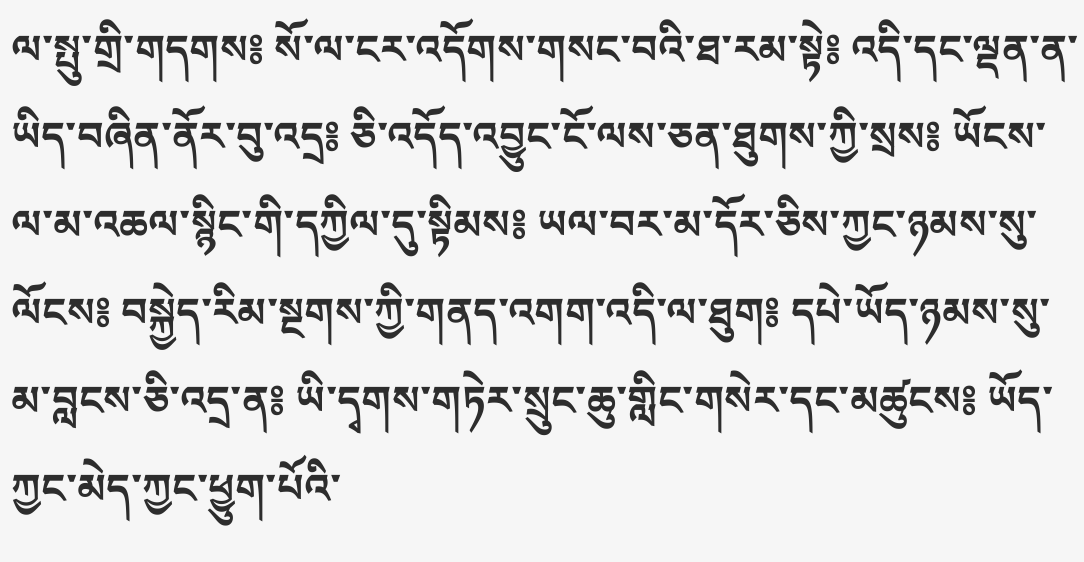ལ་སྤུ་གྲི་གདགས༔ སོ་ལ་ངར་འདོགས་གསང་བའི་ཐ་རམ་སྟེ༔ འདི་དང་ལྡན་ན་ཡིད་བཞིན་ནོར་བུ་འདྲ༔ ཅི་འདོད་འབྱུང་ངོ་ལས་ཅན་ཐུགས་ཀྱི་སྲས༔ ཡོངས་ལ་མ་འཆལ་སྙིང་གི་དཀྱིལ་དུ་སྟིམས༔ ཡལ་བར་མ་དོར་ཅིས་ཀྱང་ཉམས་སུ་ལོངས༔ བསྐྱེད་རིམ་སྔགས་ཀྱི་གནད་འགག་འདི་ལ་ཐུག༔ དཔེ་ཡོད་ཉམས་སུ་མ་བླངས་ཅི་འདྲ་ན༔ ཡི་དྭགས་གཏེར་སྲུང་ཆུ་གླིང་གསེར་དང་མཚུངས༔ ཡོད་ཀྱང་མེད་ཀྱང་ཕྱུག་པོའི་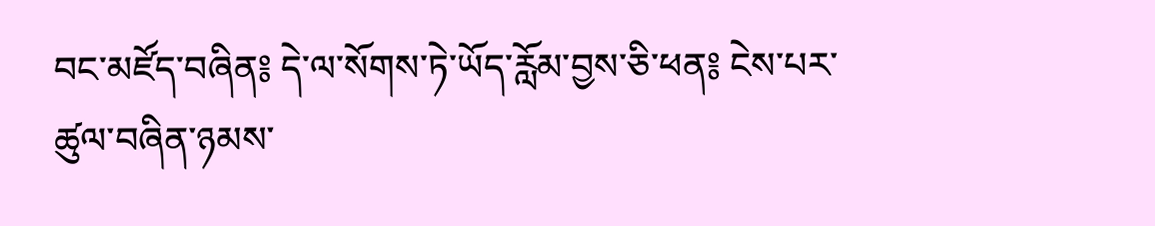བང་མཛོད་བཞིན༔ དེ་ལ་སོགས་ཏེ་ཡོད་རློམ་བྱས་ཅི་ཕན༔ ངེས་པར་ཚུལ་བཞིན་ཉམས་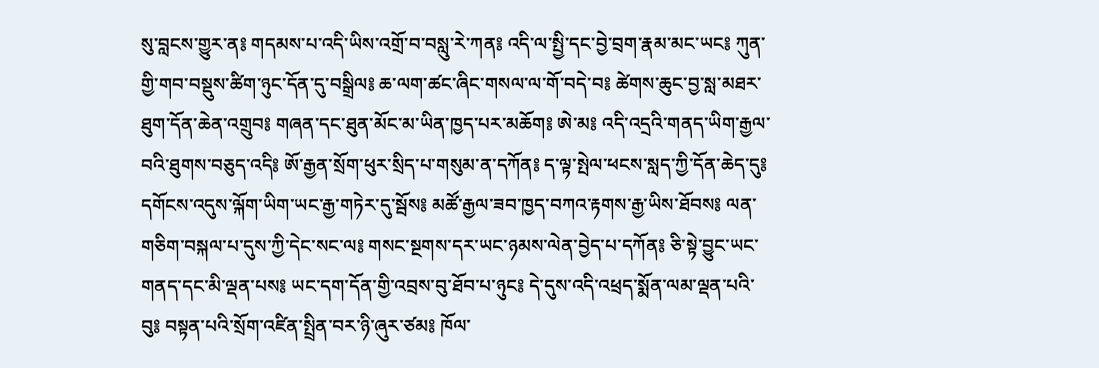སུ་བླངས་གྱུར་ན༔ གདམས་པ་འདི་ཡིས་འགྲོ་བ་བསླུ་རེ་ཀན༔ འདི་ལ་སྤྱི་དང་བྱེ་བྲག་རྣམ་མང་ཡང༔ ཀུན་གྱི་གབ་བསྡུས་ཚིག་ཉུང་དོན་དུ་བསྒྲིལ༔ ཆ་ལག་ཚང་ཞིང་གསལ་ལ་གོ་བདེ་བ༔ ཚེགས་ཆུང་བྱ་སླ་མཐར་ཐུག་དོན་ཆེན་འགྲུབ༔ གཞན་དང་ཐུན་མོང་མ་ཡིན་ཁྱད་པར་མཆོག༔ ཨེ་མ༔ འདི་འདྲའི་གནད་ཡིག་རྒྱལ་བའི་ཐུགས་བཅུད་འདི༔ ཨོ་རྒྱན་སྲོག་ཕུར་སྲིད་པ་གསུམ་ན་དཀོན༔ ད་ལྟ་སྤེལ་ཕངས་སླད་ཀྱི་དོན་ཆེད་དུ༔ དགོངས་འདུས་ལྐོག་ཡིག་ཡང་རྒྱ་གཏེར་དུ་སྦོས༔ མཚོ་རྒྱལ་ཟབ་ཁྱད་བཀའ་རྟགས་རྒྱ་ཡིས་ཐོབས༔ ལན་གཅིག་བསྐལ་པ་དུས་ཀྱི་དེང་སང་ལ༔ གསང་སྔགས་དར་ཡང་ཉམས་ལེན་བྱེད་པ་དཀོན༔ ཅི་སྟེ་བྱུང་ཡང་གནད་དང་མི་ལྡན་པས༔ ཡང་དག་དོན་གྱི་འབྲས་བུ་ཐོབ་པ་ཉུང༔ དེ་དུས་འདི་འཕྲད་སྨོན་ལམ་ལྡན་པའི་བུ༔ བསྟན་པའི་སྲོག་འཛིན་སྤྲིན་བར་ཉི་ཞུར་ཙམ༔ ཁོལ་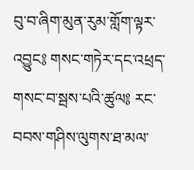བུ་བ་ཞིག་མུན་རུམ་གློག་ལྟར་འབྱུང༔ གསང་གཏེར་དང་འཕྲད་གསང་བ་སྦས་པའི་ཚུལ༔ རང་བབས་གཤིས་ལུགས་ཐ་མལ་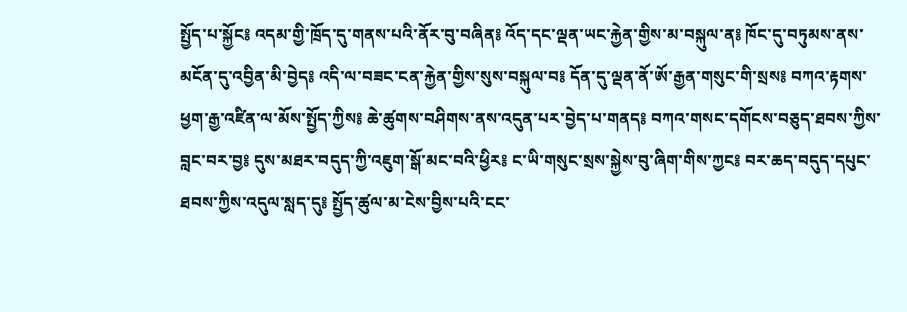སྤྱོད་པ་སྐྱོང༔ འདམ་གྱི་ཁྲོད་དུ་གནས་པའི་ནོར་བུ་བཞིན༔ འོད་དང་ལྡན་ཡང་རྐྱེན་གྱིས་མ་བསྐུལ་ན༔ ཁོང་དུ་བཏུམས་ནས་མངོན་དུ་འབྱིན་མི་བྱེད༔ འདི་ལ་བཟང་ངན་རྐྱེན་གྱིས་སུས་བསྐུལ་བ༔ དོན་དུ་ལྡན་ནོ་ཨོ་རྒྱན་གསུང་གི་སྲས༔ བཀའ་རྟགས་ཕྱག་རྒྱ་འཛིན་ལ་མོས་སྤྱོད་ཀྱིས༔ ཆེ་ཚུགས་བཤིགས་ནས་འདུན་པར་བྱེད་པ་གནད༔ བཀའ་གསང་དགོངས་བཅུད་ཐབས་ཀྱིས་བླང་བར་བྱ༔ དུས་མཐར་བདུད་ཀྱི་འཇུག་སྒོ་མང་བའི་ཕྱིར༔ ང་ཡི་གསུང་སྲས་སྐྱེས་བུ་ཞིག་གིས་ཀྱང༔ བར་ཆད་བདུད་དཔུང་ཐབས་ཀྱིས་འདུལ་སླད་དུ༔ སྤྱོད་ཚུལ་མ་ངེས་བྱིས་པའི་ངང་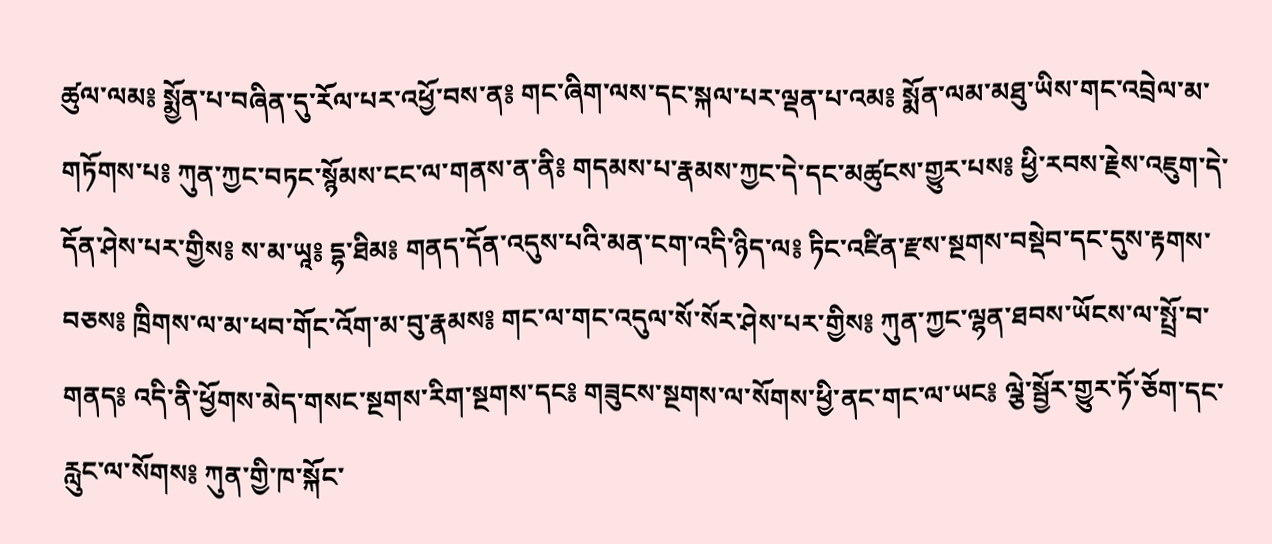ཚུལ་ལམ༔ སྨྱོན་པ་བཞིན་དུ་རོལ་པར་འཕྱོ་བས་ན༔ གང་ཞིག་ལས་དང་སྐལ་པར་ལྡན་པ་འམ༔ སྨོན་ལམ་མཐུ་ཡིས་གང་འབྲེལ་མ་གཏོགས་པ༔ ཀུན་ཀྱང་བཏང་སྙོམས་ངང་ལ་གནས་ན་ནི༔ གདམས་པ་རྣམས་ཀྱང་དེ་དང་མཚུངས་གྱུར་པས༔ ཕྱི་རབས་རྗེས་འཇུག་དེ་དོན་ཤེས་པར་གྱིས༔ ས་མ་ཡཱ༔ དྷ་ཐིམ༔ གནད་དོན་འདུས་པའི་མན་ངག་འདི་ཉིད་ལ༔ ཏིང་འཛིན་རྫས་སྔགས་བསྡེབ་དང་དུས་རྟགས་བཅས༔ ཁྲིགས་ལ་མ་ཕབ་གོང་འོག་མ་བུ་རྣམས༔ གང་ལ་གང་འདུལ་སོ་སོར་ཤེས་པར་གྱིས༔ ཀུན་ཀྱང་ལྷན་ཐབས་ཡོངས་ལ་སྤྲོ་བ་གནད༔ འདི་ནི་ཕྱོགས་མེད་གསང་སྔགས་རིག་སྔགས་དང༔ གཟུངས་སྔགས་ལ་སོགས་ཕྱི་ནང་གང་ལ་ཡང༔ ལྕེ་སྦྱོར་གྱུར་ཏོ་ཅོག་དང་རླུང་ལ་སོགས༔ ཀུན་གྱི་ཁ་སྐོང་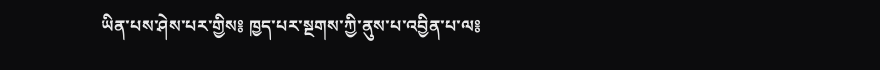ཡིན་པས་ཤེས་པར་གྱིས༔ ཁྱད་པར་སྔགས་ཀྱི་ནུས་པ་འབྱིན་པ་ལ༔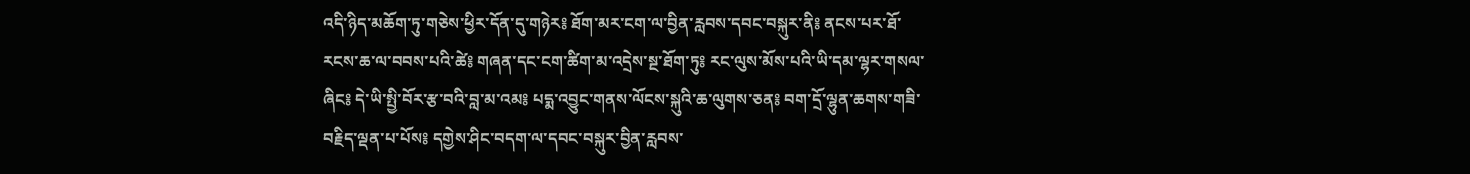འདི་ཉིད་མཆོག་ཏུ་གཅེས་ཕྱིར་དོན་དུ་གཉེར༔ ཐོག་མར་ངག་ལ་བྱིན་རླབས་དབང་བསྐུར་ནི༔ ནངས་པར་ཐོ་རངས་ཆ་ལ་བབས་པའི་ཚེ༔ གཞན་དང་ངག་ཚིག་མ་འདྲེས་སྔ་ཐོག་ཏུ༔ རང་ལུས་མོས་པའི་ཡི་དམ་ལྷར་གསལ་ཞིང༔ དེ་ཡི་སྤྱི་བོར་རྩ་བའི་བླ་མ་འམ༔ པདྨ་འབྱུང་གནས་ལོངས་སྐུའི་ཆ་ལུགས་ཅན༔ བག་དྲོ་ལྷུན་ཆགས་གཟི་བརྗིད་ལྡན་པ་པོས༔ དགྱེས་ཤིང་བདག་ལ་དབང་བསྐུར་བྱིན་རླབས་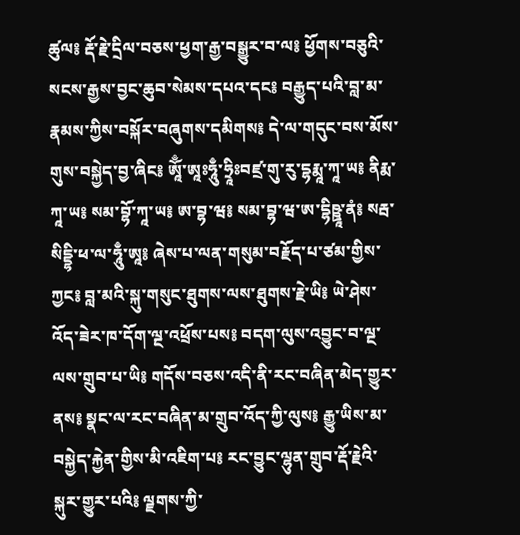ཚུལ༔ རྡོ་རྗེ་དྲིལ་བཅས་ཕྱག་རྒྱ་བསྒྱུར་བ་ལ༔ ཕྱོགས་བཅུའི་སངས་རྒྱས་བྱང་ཆུབ་སེམས་དཔའ་དང༔ བརྒྱུད་པའི་བླ་མ་རྣམས་ཀྱིས་བསྐོར་བཞུགས་དམིགས༔ དེ་ལ་གདུང་བས་མོས་གུས་བསྐྱེད་བྱ་ཞིང༔ ཨཱོྃ་ཨཱཿཧཱུྃ་ཧྲཱིཿབཛྲ་གུ་རུ་དྷརྨཱ་ཀཱ་ཡ༔ ནིརྨ་ཀཱ་ཡ༔ སམ་བྷོ་ཀཱ་ཡ༔ ཨ་བྷ་ཝ༔ སམ་བྷ་ཝ་ཨ་དྷིཥྛཱ་ནཾ༔ སརྦ་སིདྡྷི་ཕ་ལ་ཧཱུྃ་ཨཱ༔ ཞེས་པ་ལན་གསུམ་བརྗོད་པ་ཙམ་གྱིས་ཀྱང༔ བླ་མའི་སྐུ་གསུང་ཐུགས་ལས་ཐུགས་རྗེ་ཡི༔ ཡེ་ཤེས་འོད་ཟེར་ཁ་དོག་ལྔ་འཕྲོས་པས༔ བདག་ལུས་འབྱུང་བ་ལྔ་ལས་གྲུབ་པ་ཡི༔ གདོས་བཅས་འདི་ནི་རང་བཞིན་མེད་གྱུར་ནས༔ སྣང་ལ་རང་བཞིན་མ་གྲུབ་འོད་ཀྱི་ལུས༔ རྒྱུ་ཡིས་མ་བསྐྱེད་རྐྱེན་གྱིས་མི་འཇིག་པ༔ རང་བྱུང་ལྷུན་གྲུབ་རྡོ་རྗེའི་སྐུར་གྱུར་པའི༔ ལྗགས་ཀྱི་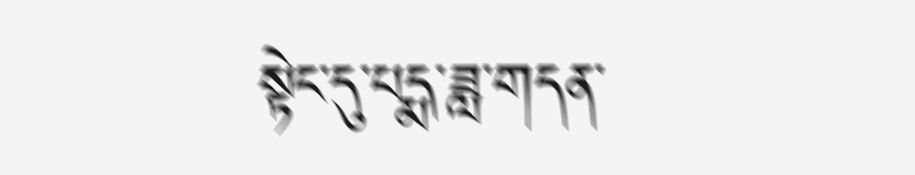སྟེང་དུ་པདྨ་ཟླ་གདན་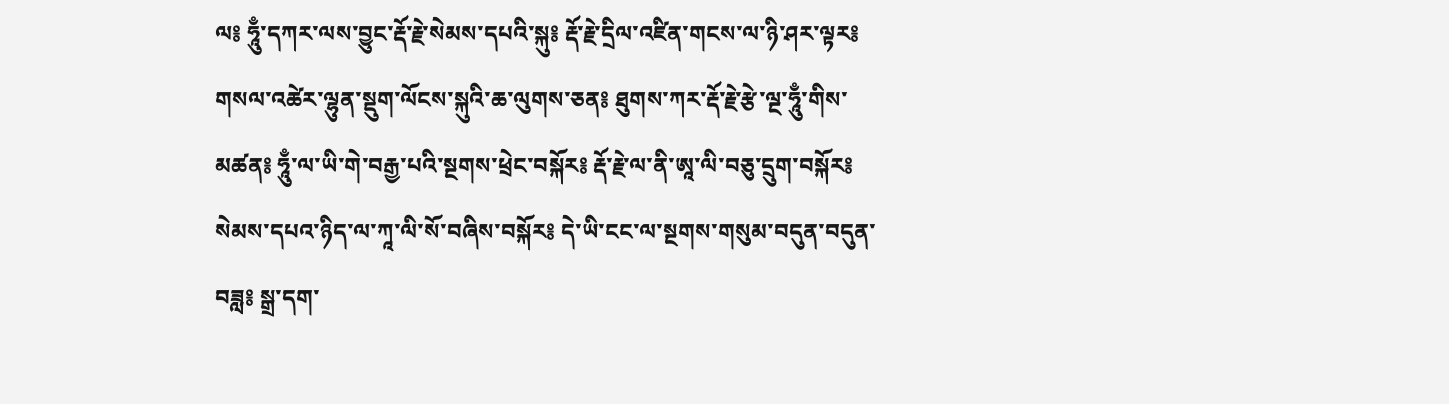ལ༔ ཧཱུྃ་དཀར་ལས་བྱུང་རྡོ་རྗེ་སེམས་དཔའི་སྐུ༔ རྡོ་རྗེ་དྲིལ་འཛིན་གངས་ལ་ཉི་ཤར་ལྟར༔ གསལ་འཚེར་ལྷུན་སྡུག་ལོངས་སྐུའི་ཆ་ལུགས་ཅན༔ ཐུགས་ཀར་རྡོ་རྗེ་རྩེ་ལྔ་ཧཱུྃ་གིས་མཚན༔ ཧཱུྃ་ལ་ཡི་གེ་བརྒྱ་པའི་སྔགས་ཕྲེང་བསྐོར༔ རྡོ་རྗེ་ལ་ནི་ཨཱ་ལི་བཅུ་དྲུག་བསྐོར༔ སེམས་དཔའ་ཉིད་ལ་ཀཱ་ལི་སོ་བཞིས་བསྐོར༔ དེ་ཡི་ངང་ལ་སྔགས་གསུམ་བདུན་བདུན་བཟླ༔ སྒྲ་དག་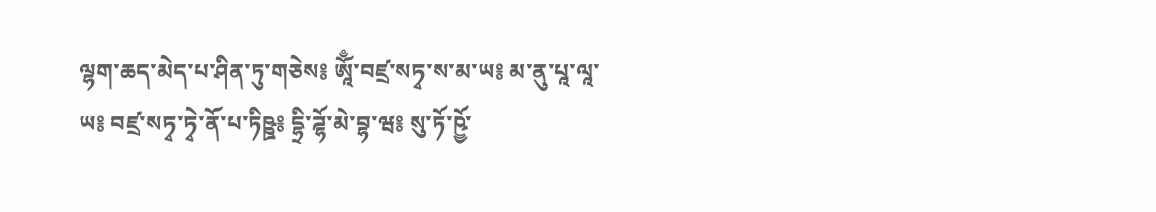ལྷག་ཆད་མེད་པ་ཤིན་ཏུ་གཅེས༔ ཨཱོྃ་བཛྲ་སཏྭ་ས་མ་ཡ༔ མ་ནུ་པཱ་ལཱ་ཡ༔ བཛྲ་སཏྭ་ཏྭེ་ནོ་པ་ཏིཥྛ༔ དྷྲི་ཌྷོ་མེ་བྷ་ཝ༔ སུ་ཏོ་ཥྱོ་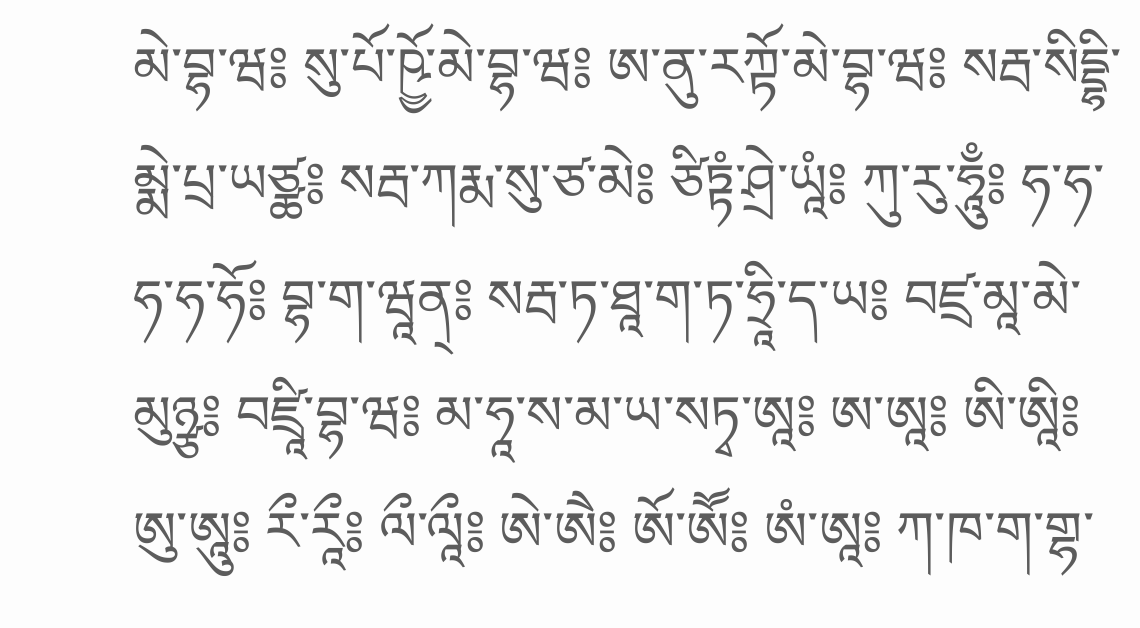མེ་བྷ་ཝ༔ སུ་པོ་ཥྱོ་མེ་བྷ་ཝ༔ ཨ་ནུ་རཀྟོ་མེ་བྷ་ཝ༔ སརྦ་སིདྡྷི་མྨེ་པྲ་ཡཙྪ༔ སརྦ་ཀརྨ་སུ་ཙ་མེ༔ ཙིཏྟཾ་ཤྲེ་ཡཱཾ༔ ཀུ་རུ་ཧཱུྃ༔ ཧ་ཧ་ཧ་ཧ་ཧོ༔ བྷ་ག་ཝཱན྄༔ སརྦ་ཏ་ཐཱ་ག་ཏ་ཧྲཱི་ད་ཡ༔ བཛྲ་མཱ་མེ་མུཉྩ༔ བཛྲཱི་བྷ་ཝ༔ མ་ཧཱ་ས་མ་ཡ་སཏྭ་ཨཱ༔ ཨ་ཨཱ༔ ཨི་ཨཱི༔ ཨུ་ཨཱུ༔ རྀ་རཱྀ༔ ལྀ་ལཱྀ༔ ཨེ་ཨཻ༔ ཨོ་ཨཽ༔ ཨཾ་ཨཱ༔ ཀ་ཁ་ག་གྷ་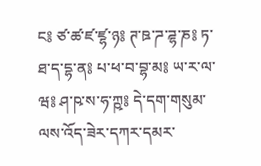ང༔ ཙ་ཚ་ཛ་ཛྷ་ཉ༔ ཊ་ཋ་ཌ་ཌྷ་ཎ༔ ཏ་ཐ་ད་དྷ་ན༔ པ་ཕ་བ་བྷ་མ༔ ཡ་ར་ལ་ཝ༔ ཤ་ཥ་ས་ཧ་ཀྵ༔ དེ་དག་གསུམ་ལས་འོད་ཟེར་དཀར་དམར་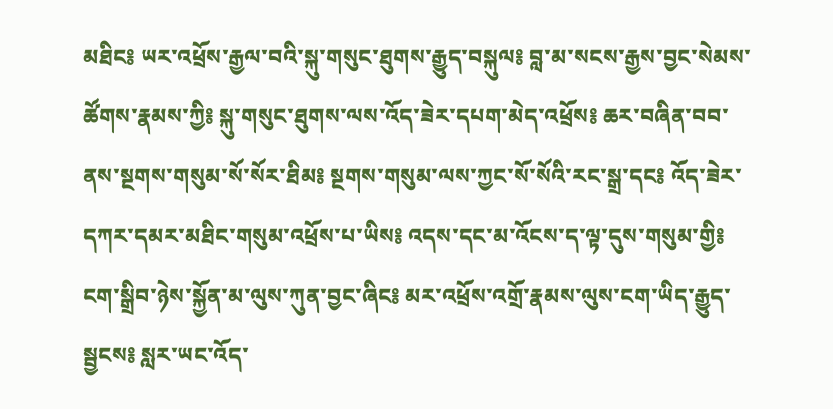མཐིང༔ ཡར་འཕྲོས་རྒྱལ་བའི་སྐུ་གསུང་ཐུགས་རྒྱུད་བསྐུལ༔ བླ་མ་སངས་རྒྱས་བྱང་སེམས་ཚོགས་རྣམས་ཀྱི༔ སྐུ་གསུང་ཐུགས་ལས་འོད་ཟེར་དཔག་མེད་འཕྲོས༔ ཆར་བཞིན་བབ་ནས་སྔགས་གསུམ་སོ་སོར་ཐིམ༔ སྔགས་གསུམ་ལས་ཀྱང་སོ་སོའི་རང་སྒྲ་དང༔ འོད་ཟེར་དཀར་དམར་མཐིང་གསུམ་འཕྲོས་པ་ཡིས༔ འདས་དང་མ་འོངས་ད་ལྟ་དུས་གསུམ་གྱི༔ ངག་སྒྲིབ་ཉེས་སྐྱོན་མ་ལུས་ཀུན་བྱང་ཞིང༔ མར་འཕྲོས་འགྲོ་རྣམས་ལུས་ངག་ཡིད་རྒྱུད་སྦྱངས༔ སླར་ཡང་འོད་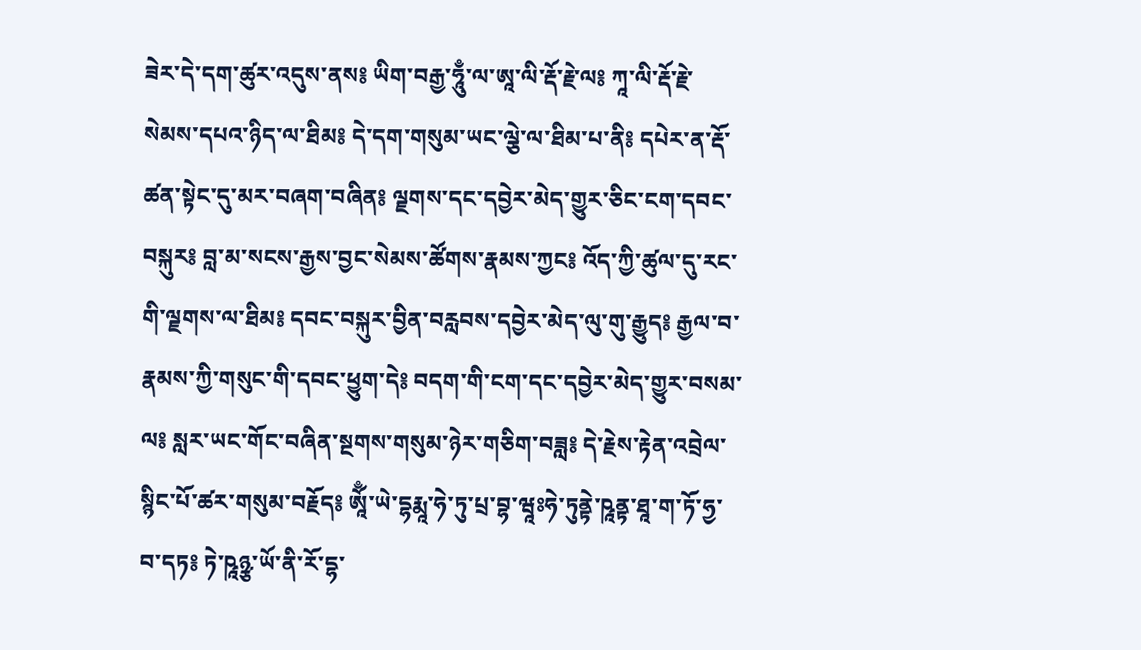ཟེར་དེ་དག་ཚུར་འདུས་ནས༔ ཡིག་བརྒྱ་ཧཱུྃ་ལ་ཨཱ་ལི་རྡོ་རྗེ་ལ༔ ཀཱ་ལི་རྡོ་རྗེ་སེམས་དཔའ་ཉིད་ལ་ཐིམ༔ དེ་དག་གསུམ་ཡང་ལྕེ་ལ་ཐིམ་པ་ནི༔ དཔེར་ན་རྡོ་ཚན་སྟེང་དུ་མར་བཞག་བཞིན༔ ལྗགས་དང་དབྱེར་མེད་གྱུར་ཅིང་ངག་དབང་བསྐུར༔ བླ་མ་སངས་རྒྱས་བྱང་སེམས་ཚོགས་རྣམས་ཀྱང༔ འོད་ཀྱི་ཚུལ་དུ་རང་གི་ལྗགས་ལ་ཐིམ༔ དབང་བསྐུར་བྱིན་བརླབས་དབྱེར་མེད་ལུ་གུ་རྒྱུད༔ རྒྱལ་བ་རྣམས་ཀྱི་གསུང་གི་དབང་ཕྱུག་དེ༔ བདག་གི་ངག་དང་དབྱེར་མེད་གྱུར་བསམ་ལ༔ སླར་ཡང་གོང་བཞིན་སྔགས་གསུམ་ཉེར་གཅིག་བཟླ༔ དེ་རྗེས་རྟེན་འབྲེལ་སྙིང་པོ་ཚར་གསུམ་བརྗོད༔ ཨཱོྃ་ཡེ་དྷརྨཱ་ཧེ་ཏུ་པྲ་བྷ་ཝཱཿཧེ་ཏུནྟེ་ཥཱནྟ་ཐཱ་ག་ཏོ་ཧྱ་བ་དཏ༔ ཏེ་ཥཱཉྩ་ཡོ་ནི་རོ་དྷ་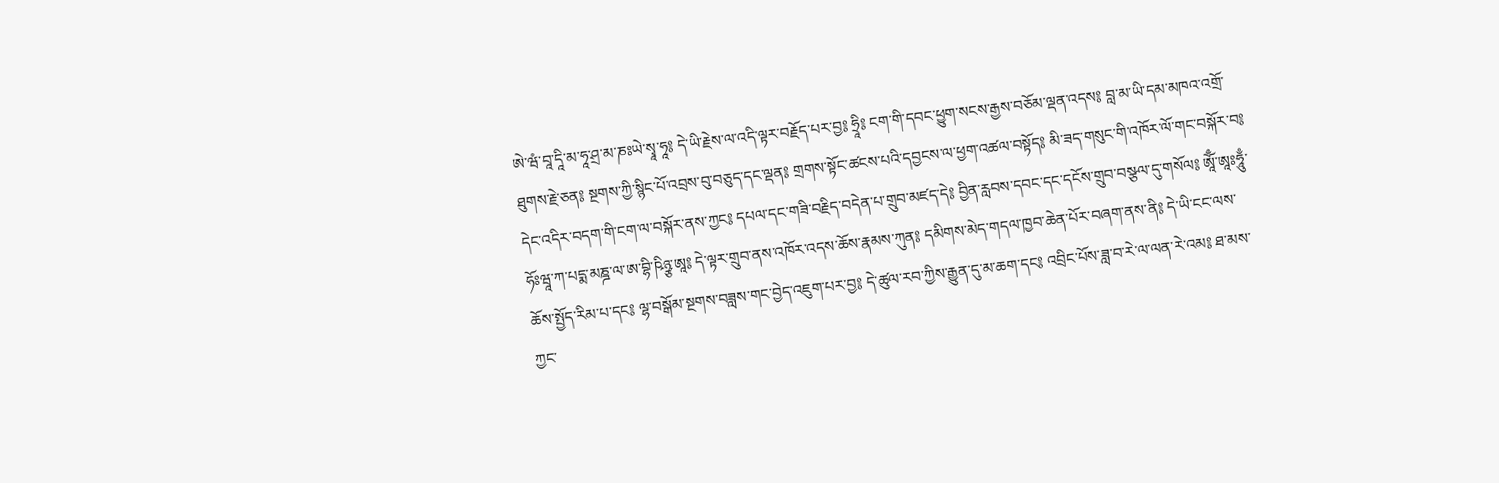ཨེ་ཝཾ་བཱ་དཱི་མ་ཧཱ་ཤྲ་མ་ཎཿཡེ་སྭཱ་ཧཱ༔ དེ་ཡི་རྗེས་ལ་འདི་ལྟར་བརྗོད་པར་བྱ༔ ཧྲཱི༔ ངག་གི་དབང་ཕྱུག་སངས་རྒྱས་བཅོམ་ལྡན་འདས༔ བླ་མ་ཡི་དམ་མཁའ་འགྲོ་ཐུགས་རྗེ་ཅན༔ སྔགས་ཀྱི་སྙིང་པོ་འབྲས་བུ་བཅུད་དང་ལྡན༔ གྲགས་སྟོང་ཚངས་པའི་དབྱངས་ལ་ཕྱག་འཚལ་བསྟོད༔ མི་ཟད་གསུང་གི་འཁོར་ལོ་གང་བསྐོར་བ༔ དེང་འདིར་བདག་གི་ངག་ལ་བསྐོར་ནས་ཀྱང༔ དཔལ་དང་གཟི་བརྗིད་བདེན་པ་གྲུབ་མཛད་དེ༔ བྱིན་རླབས་དབང་དང་དངོས་གྲུབ་བསྩལ་དུ་གསོལ༔ ཨཱོྃ་ཨཱཿཧཱུྃ་ཧོཿཝཱ་ཀ་པདྨ་མཎྜ་ལ་ཨ་བྷི་ཥིཉྩ་ཨཱ༔ དེ་ལྟར་གྲུབ་ནས་འཁོར་འདས་ཆོས་རྣམས་ཀུན༔ དམིགས་མེད་གདལ་ཁྱབ་ཆེན་པོར་བཞག་ནས་ནི༔ དེ་ཡི་ངང་ལས་ཆོས་སྤྱོད་རིམ་པ་དང༔ ལྷ་བསྒོམ་སྔགས་བཟླས་གང་བྱེད་འཇུག་པར་བྱ༔ དེ་ཚུལ་རབ་ཀྱིས་རྒྱུན་དུ་མ་ཆག་དང༔ འབྲིང་པོས་ཟླ་བ་རེ་ལ་ལན་རེ་འམ༔ ཐ་མས་ཀྱང་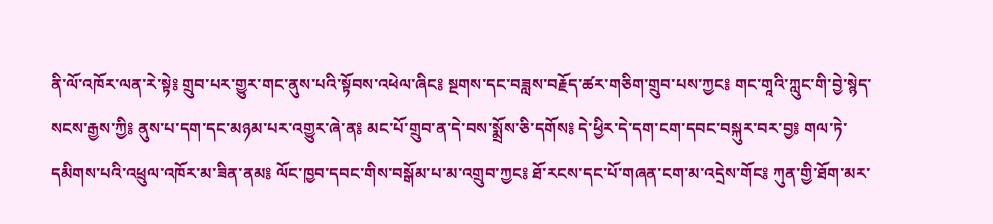ནི་ལོ་འཁོར་ལན་རེ་སྟེ༔ གྲུབ་པར་གྱུར་གང་ནུས་པའི་སྟོབས་འཕེལ་ཞིང༔ སྔགས་དང་བཟླས་བརྗོད་ཚར་གཅིག་གྲུབ་པས་ཀྱང༔ གང་གཱའི་ཀླུང་གི་བྱེ་སྙེད་སངས་རྒྱས་ཀྱི༔ ནུས་པ་དག་དང་མཉམ་པར་འགྱུར་ཞེ་ན༔ མང་པོ་གྲུབ་ན་དེ་བས་སྨྲོས་ཅི་དགོས༔ དེ་ཕྱིར་དེ་དག་ངག་དབང་བསྐུར་བར་བྱ༔ གལ་ཏེ་དམིགས་པའི་འཕྲུལ་འཁོར་མ་ཟིན་ནམ༔ ལོང་ཁྱབ་དབང་གིས་བསྒོམ་པ་མ་འགྲུབ་ཀྱང༔ ཐོ་རངས་དང་པོ་གཞན་ངག་མ་འདྲེས་གོང༔ ཀུན་གྱི་ཐོག་མར་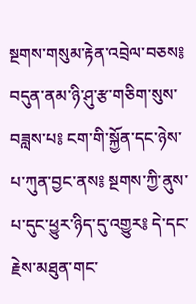སྔགས་གསུམ་རྟེན་འབྲེལ་བཅས༔ བདུན་ནམ་ཉི་ཤུ་རྩ་གཅིག་སུས་བཟླས་པ༔ ངག་གི་སྐྱོན་དང་ཉེས་པ་ཀུན་བྱང་ནས༔ སྔགས་ཀྱི་ནུས་པ་དུང་ཕྱུར་ཉིད་དུ་འགྱུར༔ དེ་དང་རྗེས་མཐུན་གང་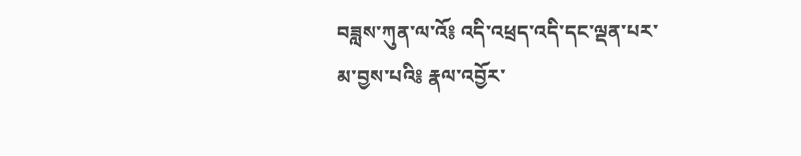བཟླས་ཀུན་ལ་འོ༔ འདི་འཕྲད་འདི་དང་ལྡན་པར་མ་བྱས་པའི༔ རྣལ་འབྱོར་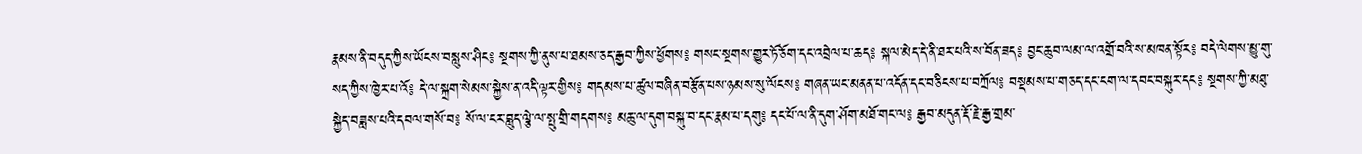རྣམས་ནི་བདུད་ཀྱིས་ཡོངས་བསླུས་ཤིང༔ སྔགས་ཀྱི་ནུས་པ་ཐམས་ཅད་རྒྱབ་ཀྱིས་ཕྱོགས༔ གསང་སྔགས་གྱུར་ཏོ་ཅོག་དང་འབྲེལ་པ་ཆད༔ སྐལ་མེད་དེ་ནི་ཐར་པའི་ས་བོན་ཟད༔ བྱང་ཆུབ་ལམ་ལ་འགྲོ་བའི་ས་མཁན་སྟོར༔ བདེ་ལེགས་མྱུ་གུ་སད་ཀྱིས་ཁྱེར་པ་འོ༔ དེ་ལ་སྐྲག་སེམས་སྐྱེས་ན་འདི་ལྟར་གྱིས༔ གདམས་པ་ཚུལ་བཞིན་བརྩོན་པས་ཉམས་སུ་ལོངས༔ གཞན་ཡང་མནན་པ་འདོན་དང་བཅིངས་པ་བཀྲོལ༔ བསྡམས་པ་གཅད་དང་ངག་ལ་དབང་བསྐུར་དང༔ སྔགས་ཀྱི་མཐུ་སྐྱེད་བཟླས་པའི་དབལ་གསོ་བ༔ སོ་ལ་ངར་བླུད་ལྕེ་ལ་སྤུ་གྲི་གདགས༔ མཆུ་ལ་དུག་བསྐུ་བ་དང་རྣམ་པ་དགུ༔ དང་པོ་ལ་ནི་དུག་ཤོག་མཐོ་གང་ལ༔ རྒྱབ་མདུན་རྡོ་རྗེ་རྒྱ་གྲམ་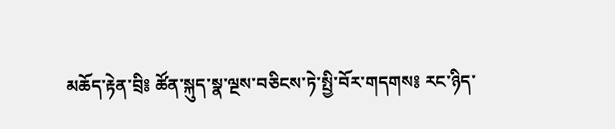མཆོད་རྟེན་བྲི༔ ཚོན་སྐུད་སྣ་ལྔས་བཅིངས་ཏེ་སྤྱི་བོར་གདགས༔ རང་ཉིད་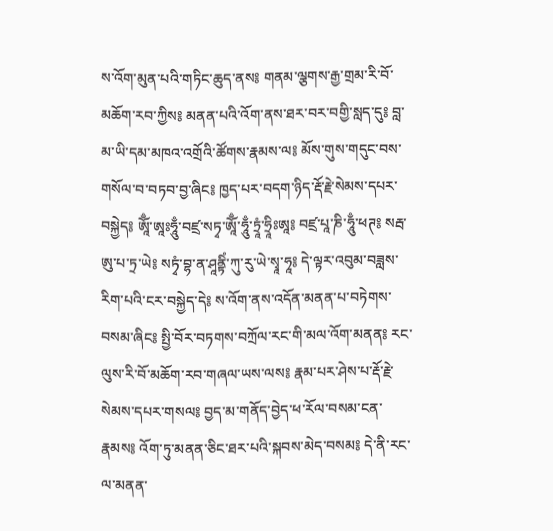ས་འོག་མུན་པའི་གཏིང་ཆུད་ནས༔ གནམ་ལྕགས་རྒྱ་གྲམ་རི་བོ་མཆོག་རབ་ཀྱིས༔ མནན་པའི་འོག་ནས་ཐར་བར་བགྱི་སླད་དུ༔ བླ་མ་ཡི་དམ་མཁའ་འགྲོའི་ཚོགས་རྣམས་ལ༔ མོས་གུས་གདུང་བས་གསོལ་བ་བཏབ་བྱ་ཞིང༔ ཁྱད་པར་བདག་ཉིད་རྡོ་རྗེ་སེམས་དཔར་བསྐྱེད༔ ཨཱོྃ་ཨཱཿཧཱུྃ་བཛྲ་སཏྭ་ཨཱོྃ་ཧཱུྃ་ཏྲཱཾ་ཧྲཱིཿཨཱ༔ བཛྲ་པཱ་ཎི་ཧཱུྃ་ཕཊ༔ སརྦ་ཨུ་པ་ཏྲ་ཡེ༔ སཏྭཾ་བྷ་ན་ཤཱནྟིཾ་ཀུ་རུ་ཡེ་སྭཱ་ཧཱ༔ དེ་ལྟར་འབུམ་བཟླས་རིག་པའི་ངར་བསྐྱེད་དེ༔ ས་འོག་ནས་འདོན་མནན་པ་བཏེགས་བསམ་ཞིང༔ སྤྱི་བོར་བཏགས་བཀྲོལ་རང་གི་མལ་འོག་མནན༔ རང་ལུས་རི་བོ་མཆོག་རབ་གཞལ་ཡས་ལས༔ རྣམ་པར་ཤེས་པ་རྡོ་རྗེ་སེམས་དཔར་གསལ༔ བྱད་མ་གནོད་བྱེད་ཕ་རོལ་བསམ་ངན་རྣམས༔ འོག་ཏུ་མནན་ཅིང་ཐར་པའི་སྐབས་མེད་བསམ༔ དེ་ནི་རང་ལ་མནན་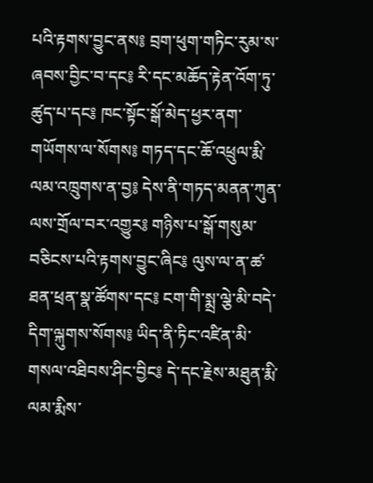པའི་རྟགས་བྱུང་ནས༔ བྲག་ཕུག་གཏིང་རུམ་ས་ཞབས་བྱིང་བ་དང༔ རི་དང་མཆོད་རྟེན་འོག་ཏུ་ཚུད་པ་དང༔ ཁང་སྟོང་སྒོ་མེད་ཕྱར་ནག་གཡོགས་ལ་སོགས༔ གཏད་དང་ཆོ་འཕྲུལ་རྨི་ལམ་འཁྲུགས་ན་བྱ༔ དེས་ནི་གཏད་མནན་ཀུན་ལས་གྲོལ་བར་འགྱུར༔ གཉིས་པ་སྒོ་གསུམ་བཅིངས་པའི་རྟགས་བྱུང་ཞིང༔ ལུས་ལ་ན་ཚ་ཐན་ཕྲན་སྣ་ཚོགས་དང༔ ངག་གི་སྨྲ་ལྕེ་མི་བདེ་དིག་ལྐུགས་སོགས༔ ཡིད་ནི་ཏིང་འཛིན་མི་གསལ་འཐིབས་ཤིང་བྱིང༔ དེ་དང་རྗེས་མཐུན་རྨི་ལམ་རྨིས་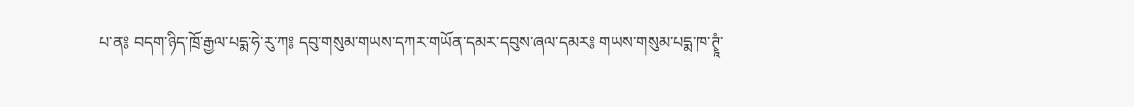པ་ན༔ བདག་ཉིད་ཁྲོ་རྒྱལ་པདྨ་ཧེ་རུ་ཀ༔ དབུ་གསུམ་གཡས་དཀར་གཡོན་དམར་དབུས་ཞལ་དམར༔ གཡས་གསུམ་པདྨ་ཁ་ཊྭཱཾ་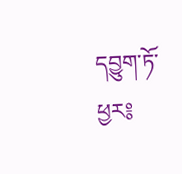དབྱུག་ཏོ་ཕྱར༔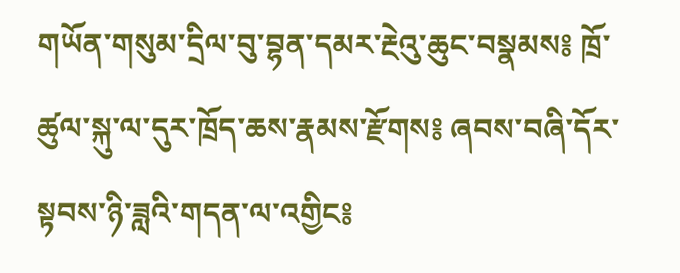གཡོན་གསུམ་དྲིལ་བུ་བྷན་དམར་རྔེའུ་ཆུང་བསྣམས༔ ཁྲོ་ཚུལ་སྐུ་ལ་དུར་ཁྲོད་ཆས་རྣམས་རྫོགས༔ ཞབས་བཞི་དོར་སྟབས་ཉི་ཟླའི་གདན་ལ་འགྱིང༔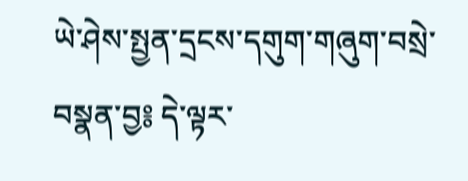ཡེ་ཤེས་སྤྱན་དྲངས་དགུག་གཞུག་བསྲེ་བསྣན་བྱ༔ དེ་ལྟར་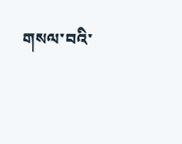གསལ་བའི་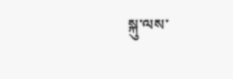སྐུ་ལས་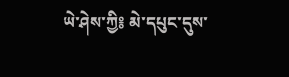ཡེ་ཤེས་ཀྱི༔ མེ་དཔུང་དུས་